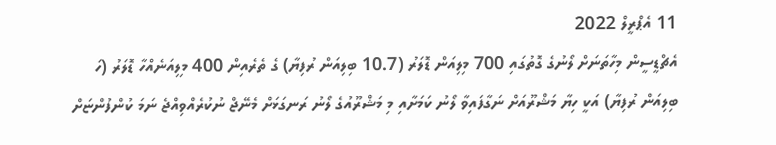11 އެޕްރީލް 2022
އެޗްޑީސީން މިހާތަނަށް ލޯނުގެ ގޮތުގައި 700 މިލިއަން ޑޮލަރު (10.7 ބިލިއަން ރުފިޔާ) ގެ ތެރެއިން 400 މިލިއަނެއްހާ ޑޮލަރު (ހަ ބިލިއަން ރުފިޔާ) އަކީ ހިޔާ މަޝްރޫއަށް ނަގާފައިވާ ލޯނު ކަމަށާއި މި މަޝްރޫއުގެ ލޯނު ރަނގަޅަށް މެނޭޖް ނުކުރެއްވިއްޖެ ނަމަ ކުންފުންޏަށް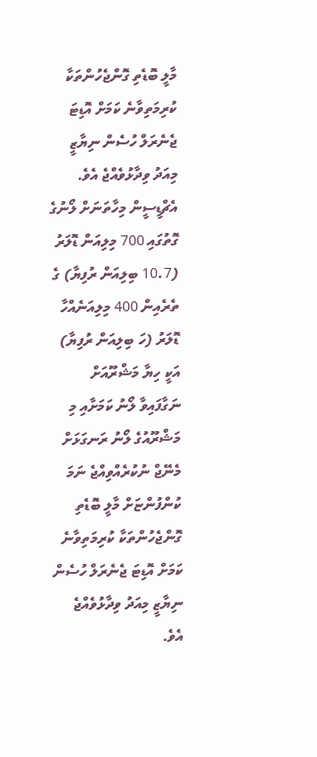މާލީ ބޮޑެތި ގޮންޖެހުންތަކާ ކުރިމަތިވާނެ ކަމަށް އޮޑިޓަ ޖެނެރަލް ހުސެން ނިޔާޒީ މިއަދު ވިދާޅުވެއްޖެ އެވެ.
އެޗްޑީސީން މިހާތަނަށް ލޯނުގެ ގޮތުގައި 700 މިލިއަން ޑޮލަރު (10.7 ބިލިއަން ރުފިޔާ) ގެ ތެރެއިން 400 މިލިއަނެއްހާ ޑޮލަރު (ހަ ބިލިއަން ރުފިޔާ) އަކީ ހިޔާ މަޝްރޫއަށް ނަގާފައިވާ ލޯނު ކަމަށާއި މި މަޝްރޫއުގެ ލޯނު ރަނގަޅަށް މެނޭޖް ނުކުރެއްވިއްޖެ ނަމަ ކުންފުންޏަށް މާލީ ބޮޑެތި ގޮންޖެހުންތަކާ ކުރިމަތިވާނެ ކަމަށް އޮޑިޓަ ޖެނެރަލް ހުސެން ނިޔާޒީ މިއަދު ވިދާޅުވެއްޖެ އެވެ.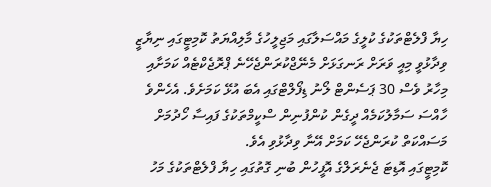ހިޔާ ފްލެޓްތަކުގެ ކުލީގެ މައްސަލާގައި މަޖިލީހުގެ މާލިއްޔަތު ކޮމިޓީގައި ނިޔާޒީ ވިދާޅުވީ މިއީ ވަރަށް ރަނގަޅަށް މެނޭޖްކުރަންޖެހޭނެ ޕްރޮޖެކްޓެއް ކަމަށާއި މިހާރު ވެސް 30 ޕަސެންޓް ލޯނު ޑިފޯލްޓްގައި އެބަ އުޅޭ ކަމަށެވެ. އެހެންވެ ހާއްސަ ސަމާލުކަމެއް ދީގެން ކުންފުނިން ސްކީމްތަކުގެ ފައިސާ ހޯދުމަށް މަސައްކަތް ކުރަންޖެހޭ ކަމަށް އޭނާ ވިދާޅުވި އެވެ.
ކޮމިޓީގައި އޮޑިޓަ ޖެނެރަލްގެ އޮފީހުން ބުނި ގޮތުގައި ހިޔާ ފްލެޓްތަކުގެ މަހު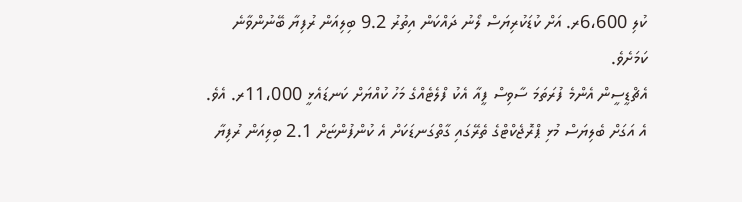ކުލި 6،600ރ. އަށް ކުޑަކުރިޔަސް ލޯނު ދައްކަން އިތުރު 9.2 ބިލިއަން ރުފިޔާ ބޭނުންވާނެ ކަމަށެވެ.
އެޗްޑީސީން އެންމެ ފުރަތަމަ ސާވިސް ފީއާ އެކު ފްލެޓެއްގެ މަހު ކުއްޔަށް ކަނޑައެޅީ 11،000ރ. އެވެ. އެ އަގަށް ބެލިޔަސް މުޅި ޕްރޮޖެކްޓްގެ ތެރޭގައި ގާތްގަނޑަކަށް އެ ކުންފުންޏަށް 2.1 ބިލިއަން ރުފިޔާ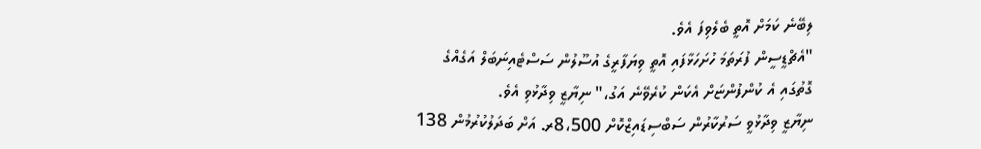ލިބޭނެ ކަމަށް އޮތީ ބެލެވިފަ އެވެ.
"އެޗްޑީސީން ފުރަތަމަ ހުށަހަޅާފައި އޮތީ ވިޔަފާރީގެ އުސޫލުން ސަސްޓެއިނަބަލް އަގެއްގެ ގޮތުގައި އެ ކުންފުންޏަށް އެކަން ކުރެވޭނެ އަގު،" ނިޔާޒީ ވިދާޅުވި އެވެ.
ނިޔާޒީ ވިދާޅުވީ ސަރުކާރުން ސަބްސިޑައިޒްކޮށް 8،500ރ. އަށް ބަދަލުކުރުމުން 138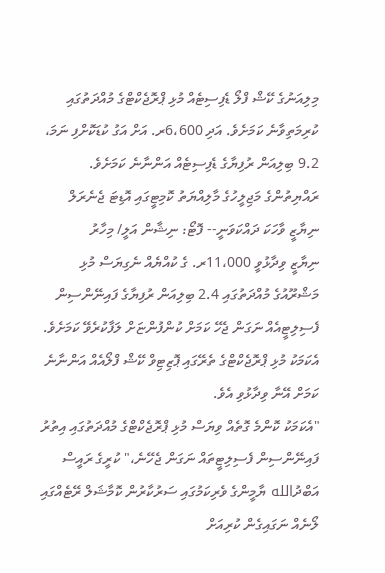މިލިއަނުގެ ކޭޝް ފްލޯ ޑެފިސިޓެއް މުޅި ޕްރޮޖެކްޓްގެ މުއްދަތުގައި ކުރިމަތިވާނެ ކަމަށެވެ. އަދި 6،600ރ. އަށް އަގު ކުޑަކޮށްފި ނަމަ، 9.2 ބިލިއަން ރުފިޔާގެ ޑެފިސިޓެއް އަންނާނެ ކަމަށެވެ.
ރައްޔިތުންގެ މަޖިލީހުގެ މާލިއްޔަތު ކޮމިޓީގައި އޮޑިޓަ ޖެނެރަލް ނިޔާޒީ ވާހަކަ ދައްކަވަނީ-- ފޮޓޯ: ނިޝާން އަލީ/ މިހާރު
ނިޔާޒީ ވިދާޅުވީ 11،000ރ. ގެ ކުއްޔެއް ނެގިޔަސް މުޅި މަޝްރޫއުގެ މުއްދަތުގައި 2.4 ބިލިއަން ރުފިޔާގެ ފައިނޭންސިން ފެސިލިޓީއެއް ނަގަން ޖެހޭ ކަމަށް ކުންފުންޏަށް ލަފާކުރެވޭ ކަމަށެވެ. އެކަމަކު މުޅި ޕްރޮޖެކްޓްގެ ތެރޭގައި ޕޮޒިޓިވް ކޭޝް ފްލޯއެއް އަންނާނެ ކަމަށް އޭނާ ވިދާޅުވި އެވެ.
"އެކަމަކު ކޮންމެ ގޮތެއް ވިޔަސް މުޅި ޕްރޮޖެކްޓްގެ މުއްދަތުގައި އިތުރު ފައިނޭންސިން ފެސިލިޓީތައް ނަގަން ޖެހޭނެ،" ކުރީގެ ރައީސް އަބްދުالله ޔާމީންގެ ވެރިކަމުގައި ސަރުކާރުން ކޮމާޝަލް ރޭޓެއްގައި ލޯނެއް ނަގައިގެން ކުރިއަށް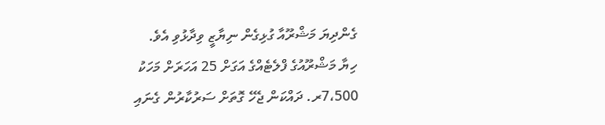ގެންދިޔަ މަޝްރޫއާ ގުޅިގެން ނިޔާޒީ ވިދާޅުވި އެވެ.
ހިޔާ މަޝްރޫއުގެ ފްލެޓެއްގެ އަގަށް 25 އަހަރަށް މަހަކު 7،500ރ. ދައްކަން ޖެހޭ ގޮތަށް ސަރުކާރުން ގެނައި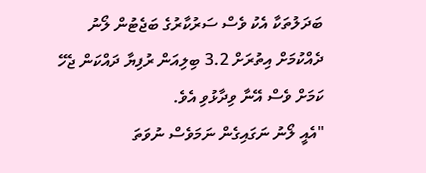ބަދަލުތަކާ އެކު ވެސް ސަރުކާރުގެ ބަޖެޓުން ލޯނު ދެއްކުމަށް އިތުރަށް 3.2 ބިލިއަން ރުފިޔާ ދައްކަން ޖެހޭ ކަމަށް ވެސް އޭނާ ވިދާޅުވި އެވެ.
"އެއީ ލޯނު ނަގައިގެން ނަމަވެސް ނުވަތަ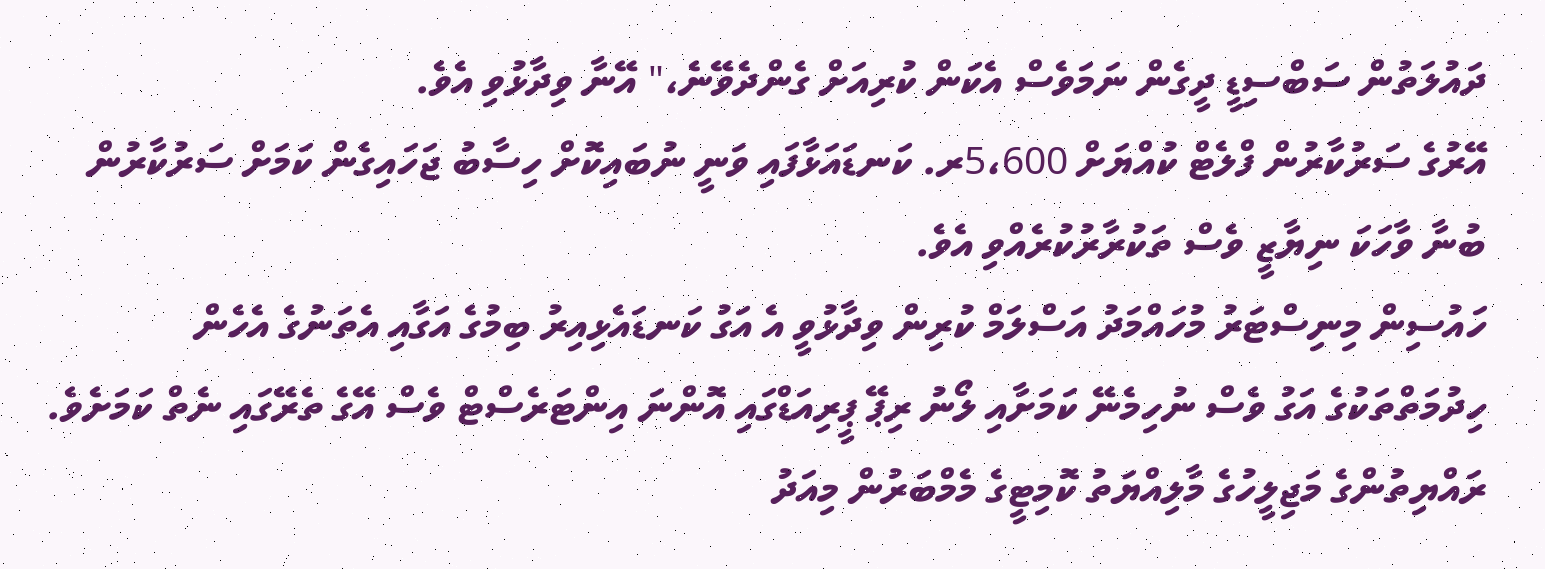ދައުލަތުން ސަބްސިޑީ ދީގެން ނަމަވެސް އެކަން ކުރިއަށް ގެންދެވޭނެ،" އޭނާ ވިދާޅުވި އެވެ.
އޭރުގެ ސަރުކާރުން ފްލެޓް ކުއްޔަށް 5،600ރ. ކަނޑައަޅާފައި ވަނީ ނުބައިކޮށް ހިސާބު ޖަހައިގެން ކަމަށް ސަރުކާރުން ބުނާ ވާހަކަ ނިޔާޒީ ވެސް ތަކުރާރުކުރެއްވި އެވެ.
ހައުސިން މިނިސްޓަރު މުހައްމަދު އަސްލަމް ކުރިން ވިދާޅުވީ އެ އަގު ކަނޑައެޅިއިރު ބިމުގެ އަގާއި އެތަނުގެ އެހެން ހިދުމަތްތަކުގެ އަގު ވެސް ނުހިމެނޭ ކަމަށާއި ލޯނު ރިޕޭ ޕީރިއަޑްގައި އޮންނަ އިންޓަރެސްޓް ވެސް އޭގެ ތެރޭގައި ނެތް ކަމަށެވެ.
ރައްޔިތުންގެ މަޖިލީހުގެ މާލިއްޔަތު ކޮމިޓީގެ މެމްބަރުން މިއަދު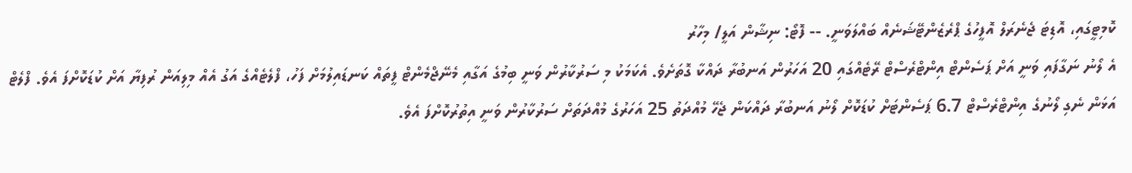ކޮމިޓީގައި، އޮޑިޓަ ޖެނެރަލް އޮފީހުގެ ޕްރެޒެންޓޭޝަނެއް ބައްލަވަނީ. -- ފޮޓޯ: ނިޝާން އަލީ/ މިހާރު
އެ ލޯނު ނަގާފައި ވަނީ އަށް ޕަސެންޓް އިންޓްރެސްޓް ރޭޓެއްގައި 20 އަހަރުން އަނބުރާ ދައްކާ ގޮތަށެވެ. އެކަމަކު މި ސަރުކާރުން ވަނީ ބިމުގެ އަގާއި މެނޭޖްމެންޓް ފީތައް ކަނޑައިލުމަށް ފަހު، ފްލެޓެއްގެ އަގު އެއް މިލިއަން ރުފިޔާ އަށް ކުޑަކޮށްފަ އެވެ. ފްލެޓް އަޅަން ނެގި ލޯނުގެ އިންޓްރެސްޓް 6.7 ޕަސެންޓަށް ކުޑަކޮށް ލޯނު އަނބުރާ ދައްކަން ޖެހޭ މުއްދަތު 25 އަހަރުގެ މުއްދަތަށް ސަރުކާރުން ވަނީ އިތުރުކޮށްފަ އެވެ.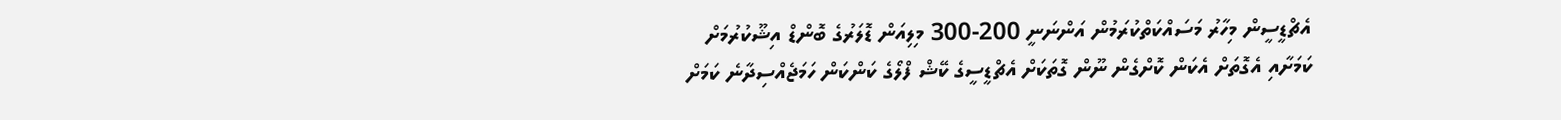އެޗްޑީސީން މިހާރު މަސައްކަތްކުރަމުން އަންނަނީ 200-300 މިލިއަން ޑޮލަރުގެ ބޮންޑް އިޝޫކުރުމަށް ކަމަށާއި އެގޮތަށް އެކަން ކޮށްގެން ނޫން ގޮތަކަށް އެޗްޑީސީގެ ކޭޝް ފްލޯގެ ކަންކަން ހަމަޖެއްސިދާނެ ކަމަށް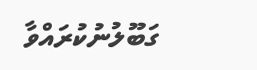ގަބޫލުނުކުރައްވާ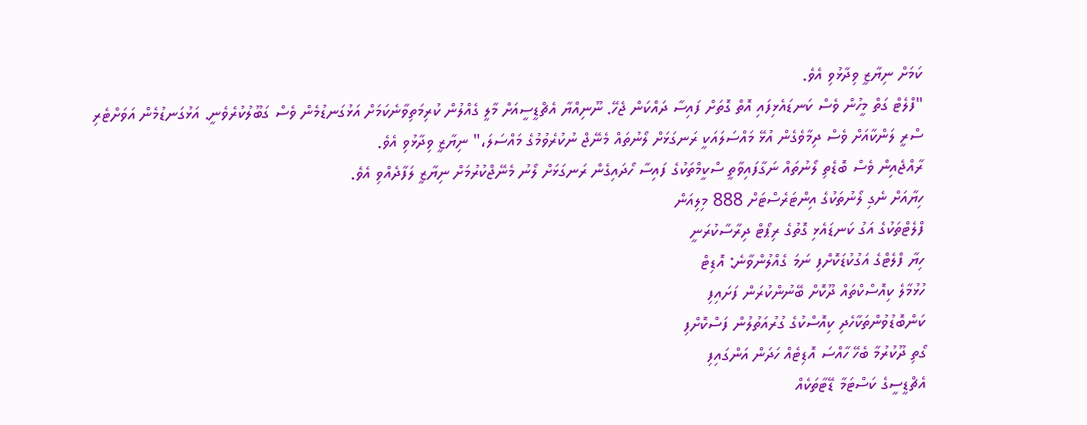ކަމަށް ނިޔާޒީ ވިދާޅުވި އެވެ.
"ފްލެޓް ގަތް މީހުން ވެސް ކަނޑައެޅިފައި އޮތް ގޮތަށް ފައިސާ ދައްކަން ޖެހޭ. ނޫނިއްޔާ އެޗްޑީސީއަށް މާލީ ގެއްލުން ކުރިމަތިވާނެކަމަށް އަޅުގަނޑުމެން ވެސް ގަބޫލުކުރެވެނީ. އަޅުގަނޑުމެން އަވަށްޓެރި ސްރީ ލަންކާއަށް ވެސް ދިމާވެގެން އުޅޭ މައްސަލައަކީ ރަނގަޅަށް ލޯނުތައް މެނޭޖް ނުކުރެވުމުގެ މައްސަލަ،" ނިޔާޒީ ވިދާޅުވި އެވެ.
ރާއްޖެއިން ވެސް ބޮޑެތި ލޯނުތައް ނަގާފައިވާތީ ސްކީމްތަކުގެ ފައިސާ ހޯދައިގެން ރަނގަޅަށް ލޯނު މެނޭޖްކުރުމަށް ނިޔާޒީ ލަފާދެއްވި އެވެ.
ހިޔާއަށް ނެގި ލޯނުތަކުގެ އިންޓަރެސްޓަށް 888 މިލިއަން
ފްލެޓްތަކުގެ އަގު ކަނޑައެޅި ގޮތުގެ ރިޕޯޓް ދިރާސާކުރަނީ
ހިޔާ ފްލެޓްގެ އަގުކުޑަކޮށްފި ނަމަ ގެއްލުންވާނެ: އޮޑިޓް
ހުޅުމާލެ ކިއޮސްކްތައް ދޫކޮށް ބޭނުންކުރަން ފަށައިފި
ކަންބޮޑުވުންތަކާހެދި ކިއޮސްކުގެ ގުރުއަތުލުން ފަސްކޮށްފި
ގޯތި ދޫކުރުމާ ބެހޭ ހާއްސަ އޮޑިޓެއް ހަދަން އަންގައިފި
އެޗްޑީސީގެ ކަސްޓަމާ ޑޭޓާތަކެއް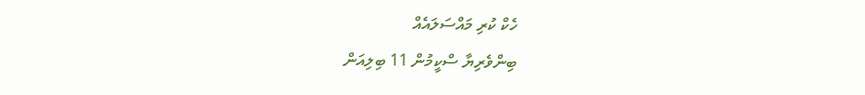ހެކް ކުރި މައްސަލައެއް
ބިންވެރިޔާ ސްކީމުން 11 ބިލިއަން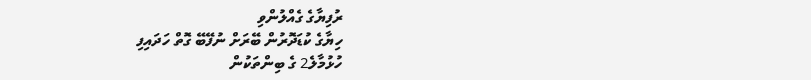ރުފިޔާގެ ގެއްލުންވި
ހިޔާގެ ކުޑަދޮރުން ބޭރަށް ނުފޭބޭ ގޮތް ހަދައިފި
ހުޅުމާލެ2 ގެ ބިންތަކުން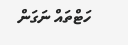ހަޓްތައް ނަގަން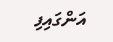އަންގައިފި